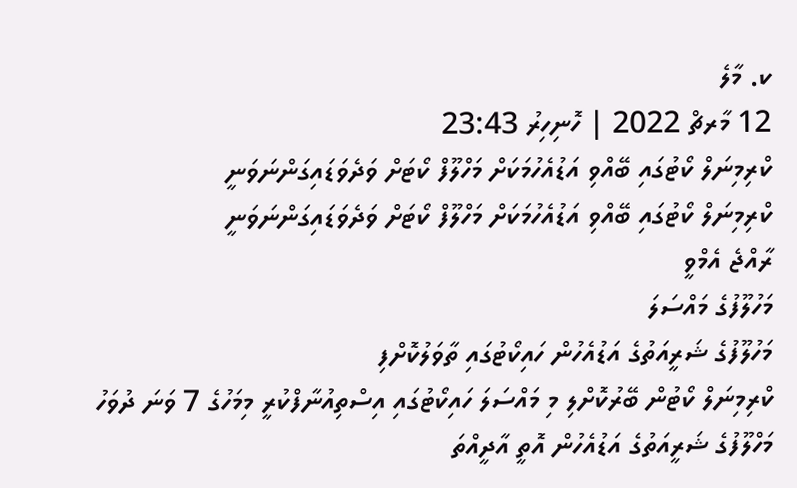ކ. މާލެ
12 މާރޗް 2022 | ހޮނިހިރު 23:43
ކްރިމިނަލް ކޯޓުގައި ބޭއްވި އަޑުއެހުމަކަށް މަހްލޫފް ކޯޓަށް ވަދެވަޑައިގަންނަވަނީ
ކްރިމިނަލް ކޯޓުގައި ބޭއްވި އަޑުއެހުމަކަށް މަހްލޫފް ކޯޓަށް ވަދެވަޑައިގަންނަވަނީ
ރާއްޖެ އެމްވީ
މަހުލޫފުގެ މައްސަލަ
މަހުލޫފުގެ ޝަރީއަތުގެ އަޑުއެހުން ހައިކޯޓުގައި ތާވަލުކޮށްފި
ކްރިމިނަލް ކޯޓުން ބޭރުކޮށްލި މި މައްސަލަ ހައިކޯޓުގައި އިސްތިއުނާފްކުރީ މިމަހުގެ 7 ވަނަ ދުވަހު
މަހްލޫފުގެ ޝަރީއަތުގެ އަޑުއެހުން އޮތީ އާދީއްތަ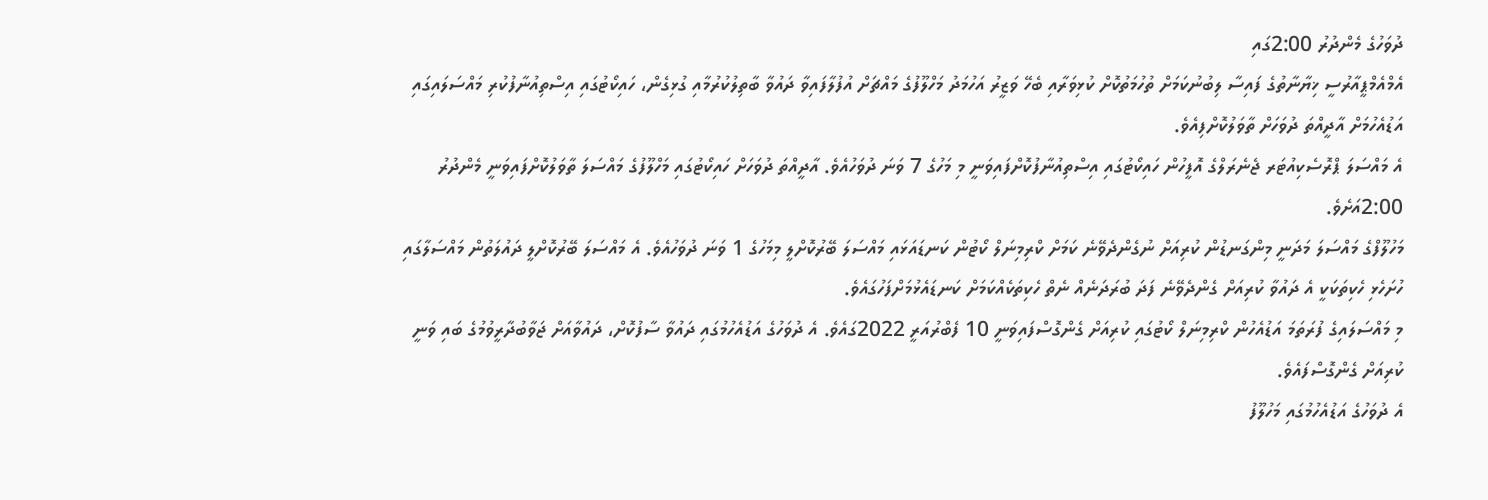ދުވަހުގެ މެންދުރު 2:00ގައި
އެމްއެމްޕީއާރުސީ ޚިޔާނާތުގެ ފައިސާ ލިބުނުކަމަށް ތުހުމަތުކޮށް ކުޅިވަރާއި ބެހޭ ވަޒީރު އަހުމަދު މަހްލޫފުގެ މައްޗަށް އުފުލާފައިވާ ދައުވާ ބާތިލުކުރުމާއި ގުޅިގެން، ހައިކޯޓުގައި އިސްތިއުނާފުކުރި މައްސަލައިގައި އަޑުއެހުމަށް އާދީއްތަ ދުވަހަށް ތާވަލުކޮށްފިއެވެ.
އެ މައްސަލަ ޕްރޮސެކިއުޓަރ ޖެނެރަލްގެ އޮފީހުން ހައިކޯޓުގައި އިސްތިއުނާފުކޮށްފައިވަނީ މި މަހުގެ 7 ވަނަ ދުވަހުއެވެ. އާދީއްތަ ދުވަހަށް ހައިކޯޓުގައި މަހްލޫފުގެ މައްސަލަ ތާވަލުކޮށްފައިވަނީ މެންދުރު 2:00އަށެވެ.
މަހުލޫފްގެ މައްސަލަ މަދަނީ މިންގަނޑުން ކުރިއަށް ނުގެންދެވޭނެ ކަމަށް ކްރިމިނަލް ކޯޓުން ކަނޑައަޅައި މައްސަލަ ބޭރުކޮށްލީ މިމަހުގެ 1 ވަނަ ދުވަހުއެވެ. އެ މައްސަލަ ބޭރުކޮށްލީ ދައުލަތުން މައްސަލާގައި ހުށަހެޅި ހެކިތަކަކީ އެ ދައުވާ ކުރިއަށް ގެންދެވޭނެ ފަދަ ބުރަދަނެއް ނެތް ހެކިތަކެއްކަމަށް ކަނޑައެޅުމަށްފަހުގައެވެ.
މި މައްސަލައިގެ ފުރަތަމަ އަޑުއެހުން ކްރިމިނަލް ކޯޓުގައި ކުރިއަށް ގެންގޮސްފައިވަނީ 10 ފެބްރުއަރީ 2022ގައެވެ. އެ ދުވަހުގެ އަޑުއެހުމުގައި ދައުވާ ސާފުކޮށް، ދައުވާއަށް ޖަވާބުދާރީވުމުގެ ބައި ވަނީ ކުރިއަށް ގެންގޮސްފައެވެ.
އެ ދުވަހުގެ އަޑުއެހުމުގައި މަހުލޫފު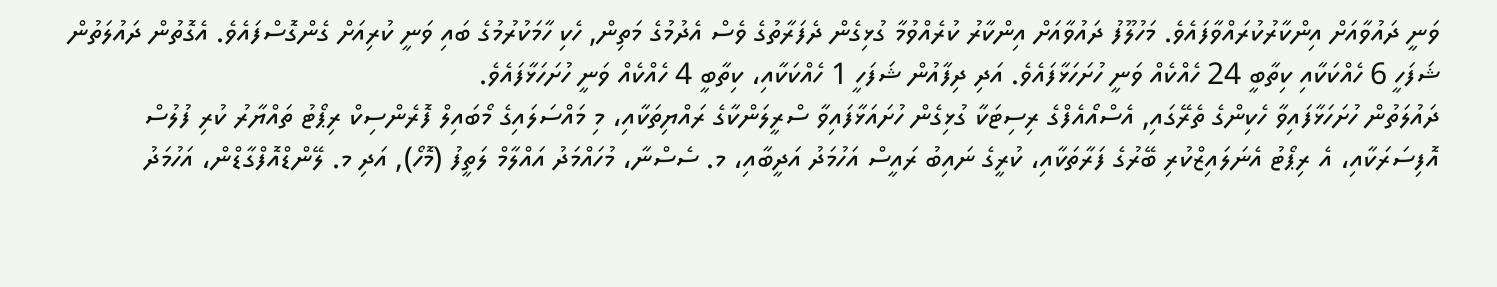ވަނީ ދައުވާއަށް އިންކާރުކުރައްވާފައެވެ. މަހުލޫފު ދައުވާއަށް އިންކާރު ކުރެއްވުމާ ގުޅިގެން ދެފަރާތުގެ ވެސް އެދުމުގެ މަތިން, ހެކި ހާމަކުރުމުގެ ބައި ވަނީ ކުރިއަށް ގެންގޮސްފައެވެ. އެގޮތުން ދައުލަތުން ޝަފަހީ 6 ހެއްކަކާއި ކިތާބީ 24 ހެއްކެއް ވަނީ ހުށަހަޅާފައެވެ. އަދި ދިފާއުން ޝަފަހީ 1 ހެއްކަކާއި، ކިތާބީ 4 ހެއްކެއް ވަނީ ހުށަހަޅާފައެވެ.
ދައުލަތުން ހުށަހަޅާފައިވާ ހެކިންގެ ތެރޭގައި, އެސްއޯއެފްގެ ރިސިޓަކާ ގުޅިގެން ހުށައަޅާފައިވާ ސްރީލަންކާގެ ރައްޔިތަކާއި، މި މައްސަލައިގެ މޯބައިލް ފޮރެންސިކް ރިޕޯޓު ތައްޔާރު ކުރި ފުލުސް އޮފިސަރަކާއި، އެ ރިޕޯޓު އެނަލައިޒްކުރި ބޭރުގެ ފަރާތަކާއި، ކުރީގެ ނައިބު ރައީސް އަހުމަދު އަދީބާއި، މ. ސެސްނާ، މުހައްމަދު އައްލާމް ލަތީފު (މޮހޯ), އަދި މ. ލޭންޑްއޮފްގާޑްން، އަހުމަދު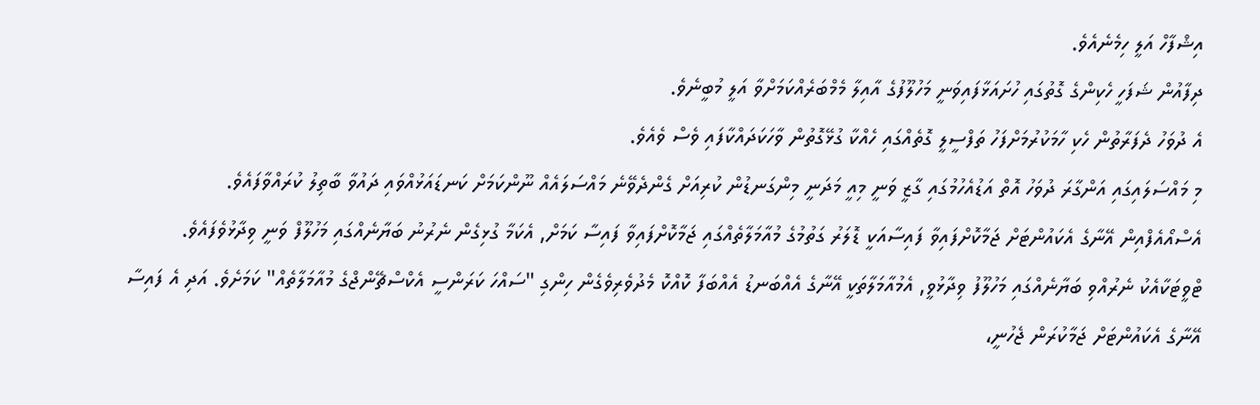އިޝްފާހް އަލީ ހިމެނެއެވެ.
ދިފާއުން ޝަފަހީ ހެކިންގެ ގޮތުގައި ހުށައަޅާފައިވަނީ މަހުލޫފުގެ އާއިލާ މެމްބަރެއްކަމަށްވާ އަލީ މުބީނެވެ.
އެ ދުވަހު ދެފަރާތުން ހެކި ހާމަކުރުމަށްފަހު ތަފްސީލީ ގޮތެއްގައި ހެއްކާ ގުޅޭގޮތުން ވާހަކަދައްކާފައި ވެސް ވެއެވެ.
މި މައްސަލައިގައި އަންގާރަ ދުވަހު އޮތް އަޑުއެހުމުގައި ގާޒީ ވަނީ މިއީ މަދަނީ މިންގަނޑުން ކުރިއަށް ގެންދެވޭނެ މައްސަލައެއް ނޫންކަމަށް ކަނޑައަޅުއްވައި ދައުވާ ބާތިލު ކުރައްވާފައެވެ.
އެސްއޯއެފްއިން އޭނާގެ އެކައުންޓަށް ޖަމާކޮށްފައިވާ ފައިސާއަކީ ޑޮލަރު ގަތުމުގެ މުއާމަލާތެއްގައި ޖަމާކޮށްފައިވާ ފައިސާ ކަމަށް, އެކަމާ ގުޅިގެން ނެރުނު ބަޔާނެއްގައި މަހުލޫފް ވަނީ ވިދާޅުވެފައެވެ.
ޓްވީޓަކާއެކު ނެރުއްވި ބަޔާނެއްގައި މަހުލޫފު ވިދާޅުވީ, އެމުއާމަލާތަކީ އޭނާގެ އެއްބަނޑު އެއްބަފާ ކޮއްކޮ މެދުވެރިވެގެން ހިންގި "ސައްހަ ކަރަންސީ އެކްސްޗޭންޖްގެ މުއާމަލާތެއް" ކަމަށެވެ. އަދި އެ ފައިސާ އޭނާގެ އެކައުންޓަށް ޖަމާކުރަން ޖެހުނީ،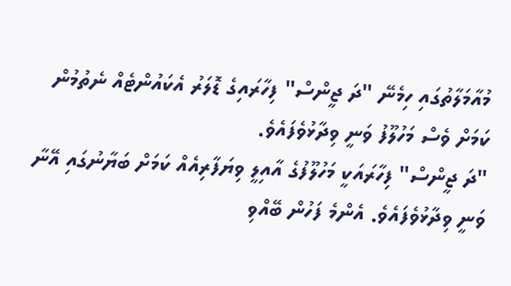މުއާމަލާތުގައި ހިމެނޭ "ދަ ޖީންސް" ފިހާރައިގެ ޑޮލަރު އެކައުންޓެއް ނެތުމުން ކަމަށް ވެސް މަހުލޫފު ވަނީ ވިދާޅުވެފައެވެ.
"ދަ ޖީންސް" ފިހާރައަކީ މަހުލޫފުގެ އާއިލީ ވިޔަފާރިއެއް ކަމަށް ބަޔާނުގައި އޭނާ ވަނީ ވިދާޅުވެފައެވެ. އެންމެ ފަހުން ބޭއްވި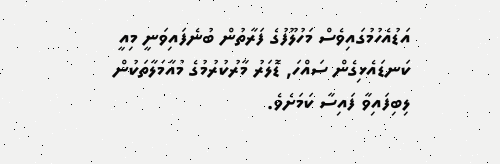އަޑުއެހުމުގައިވެސް މަހުލޫފުގެ ފަރާތުން ބުނެފައިވަނީ މިއީ ކަނޑައެޅިގެން ސައްހަ, ޑޮލަރު މާރުކުރުމުގެ މުއާމަލާތަކުން ލިބިފައިވާ ފައިސާ ކަމަށެވެ.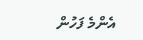އެންމެ ފަހުން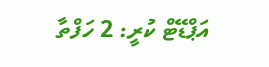އަޕްޑޭޓް ކުރީ: 2 ހަފްތާ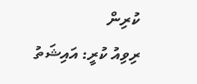ކުރިން
ރިވިއު ކުރީ: އައިޝަތު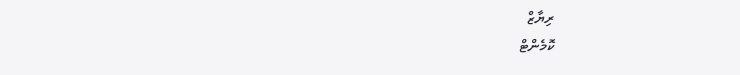ރިޔާޒް
ކޮމެންޓް